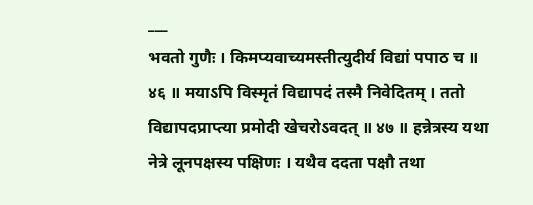___
भवतो गुणैः । किमप्यवाच्यमस्तीत्युदीर्य विद्यां पपाठ च ॥ ४६ ॥ मयाऽपि विस्मृतं विद्यापदं तस्मै निवेदितम् । ततो विद्यापदप्राप्त्या प्रमोदी खेचरोऽवदत् ॥ ४७ ॥ हन्नेत्रस्य यथा नेत्रे लूनपक्षस्य पक्षिणः । यथैव ददता पक्षौ तथा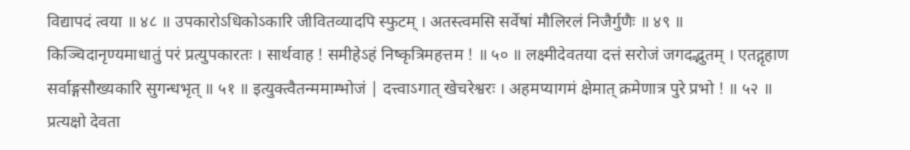विद्यापदं त्वया ॥ ४८ ॥ उपकारोऽधिकोऽकारि जीवितव्यादपि स्फुटम् । अतस्त्वमसि सर्वेषां मौलिरलं निजैर्गुणैः ॥ ४९ ॥ किञ्चिदानृण्यमाधातुं परं प्रत्युपकारतः । सार्थवाह ! समीहेऽहं निष्कृत्रिमहत्तम ! ॥ ५० ॥ लक्ष्मीदेवतया दत्तं सरोजं जगदद्भुतम् । एतद्गृहाण सर्वाङ्गसौख्यकारि सुगन्धभृत् ॥ ५१ ॥ इत्युक्त्वैतन्ममाम्भोजं | दत्त्वाऽगात् खेचरेश्वरः । अहमप्यागमं क्षेमात् क्रमेणात्र पुरे प्रभो ! ॥ ५२ ॥ प्रत्यक्षो देवता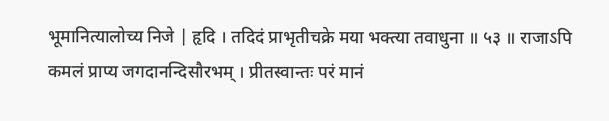भूमानित्यालोच्य निजे | हृदि । तदिदं प्राभृतीचक्रे मया भक्त्या तवाधुना ॥ ५३ ॥ राजाऽपि कमलं प्राप्य जगदानन्दिसौरभम् । प्रीतस्वान्तः परं मानं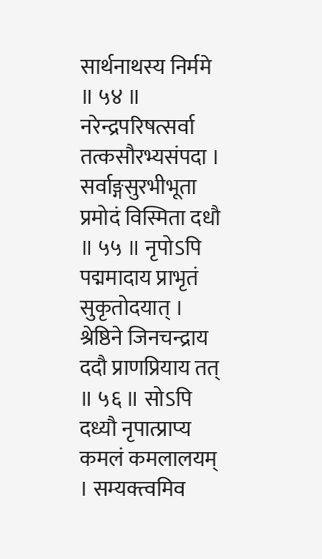सार्थनाथस्य निर्ममे ॥ ५४ ॥ नरेन्द्रपरिषत्सर्वा तत्कसौरभ्यसंपदा । सर्वाङ्गसुरभीभूता प्रमोदं विस्मिता दधौ ॥ ५५ ॥ नृपोऽपि पद्ममादाय प्राभृतं सुकृतोदयात् । श्रेष्ठिने जिनचन्द्राय ददौ प्राणप्रियाय तत् ॥ ५६ ॥ सोऽपि दध्यौ नृपात्प्राप्य कमलं कमलालयम् । सम्यक्त्वमिव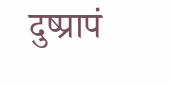दुष्प्रापं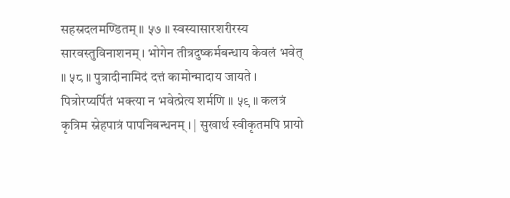सहस्रदलमण्डितम् ॥ ५७ ॥ स्वस्यासारशरीरस्य सारवस्तुविनाशनम् । भोगेन तीत्रदुष्कर्मबन्धाय केवलं भवेत् ॥ ५८ ॥ पुत्रादीनामिदं दत्तं कामोन्मादाय जायते । पित्रोरप्यर्पितं भक्त्या न भवेत्प्रेत्य शर्मणि ॥ ५९ ॥ कलत्रं कृत्रिम स्नेहपात्रं पापनिबन्धनम् । | सुखार्थ स्वीकृतमपि प्रायो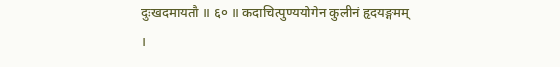दुःखदमायतौ ॥ ६० ॥ कदाचित्पुण्ययोगेन कुलीनं हृदयङ्गमम् ।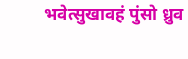भवेत्सुखावहं पुंसो ध्रुव